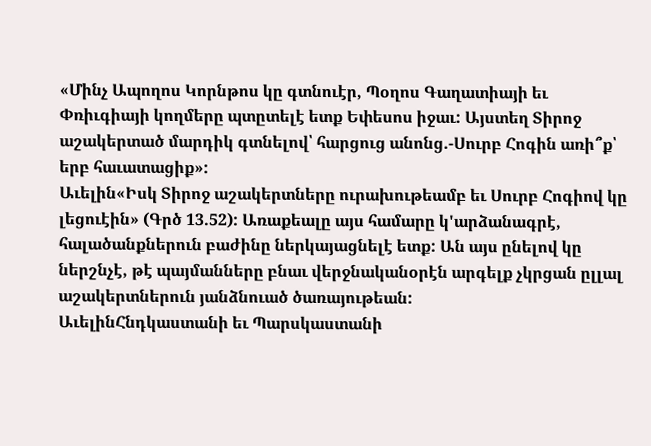«Մինչ Ապողոս Կորնթոս կը գտնուէր, Պօղոս Գաղատիայի եւ Փռիւգիայի կողմերը պտըտելէ ետք Եփեսոս իջաւ: Այստեղ Տիրոջ աշակերտած մարդիկ գտնելով՝ հարցուց անոնց.-Սուրբ Հոգին առի՞ք՝ երբ հաւատացիք»:
Աւելին«Իսկ Տիրոջ աշակերտները ուրախութեամբ եւ Սուրբ Հոգիով կը լեցուէին» (Գրծ 13.52): Առաքեալը այս համարը կ'արձանագրէ, հալածանքներուն բաժինը ներկայացնելէ ետք: Ան այս ընելով կը ներշնչէ, թէ պայմանները բնաւ վերջնականօրէն արգելք չկրցան ըլլալ աշակերտներուն յանձնուած ծառայութեան:
ԱւելինՀնդկաստանի եւ Պարսկաստանի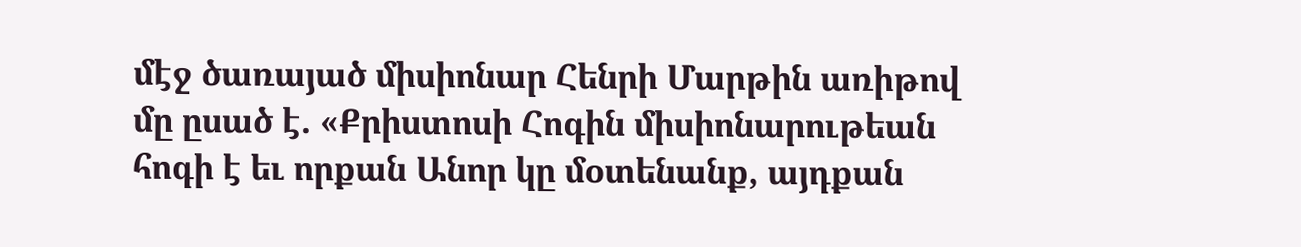մէջ ծառայած միսիոնար Հենրի Մարթին առիթով մը ըսած է. «Քրիստոսի Հոգին միսիոնարութեան հոգի է եւ որքան Անոր կը մօտենանք, այդքան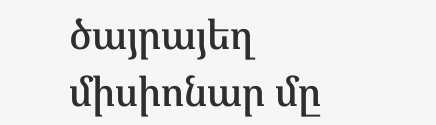ծայրայեղ միսիոնար մը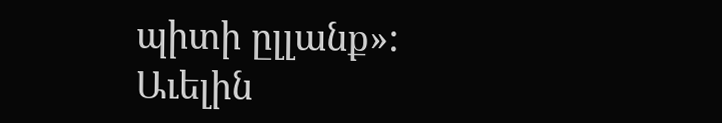պիտի ըլլանք»:
Աւելին